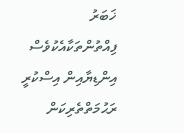ޚަބަރު
ފިއްތުންތަކާއެކުވެސް އިންޑިޔާއިން އިސްކުރީ ރަޙުމަތްތެރިކަން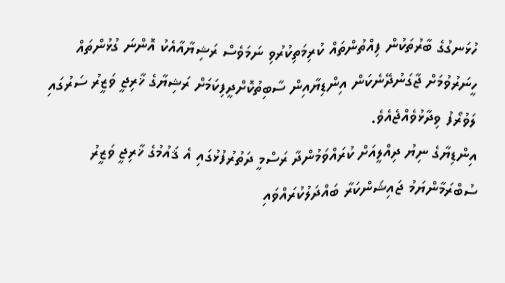ހުޅަނގުގެ ބާރުތަކުން ފިއްތުންތައް ކުރިމަތިކުރުވި ނަމަވެސް ރަޝިޔާއާއެކު އޮންނަ ގުޅުންތައް ހީނަރުވުމަށް ޖާގަނުދޭނެކަން އިންޑިޔާއިން ސާބިތުކޮށްދީފިކަމަށް ރަޝިޔާގެ ޚާރިޖީ ވަޒީރު ސަރުގައި ލަވުރޯފު ވިދާޅުވެއްޖެއެވެ.
އިންޑިޔާގެ ނިޔު ދިއްލީއަށް ކުރައްވަމުންދާ ރަސްމީ ދަތުރުފުޅުގައި އެ ޤައުމުގެ ޚާރިޖީ ވަޒީރު ސުބްރަމާންޔަމު ޖައިޝަންކަރާ ބައްދަލުކުރައްވައި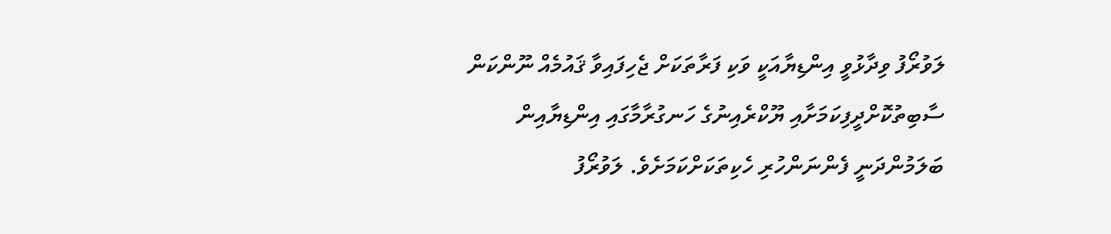ލަވުރޯފު ވިދާޅުވީ އިންޑިޔާއަކީ ވަކި ފަރާތަކަށް ޖެހިފައިވާ ޤައުމެއް ނޫންކަން ސާބިތުކޮށްދީފިކަމަށާއި ޔޫކްރެއިނުގެ ހަނގުރާމާގައި އިންޑިޔާއިން ބަލަމުންދަނީ ފެންނަންހުރި ހެކިތަކަށްކަމަށެވެ. ލަވުރޯފު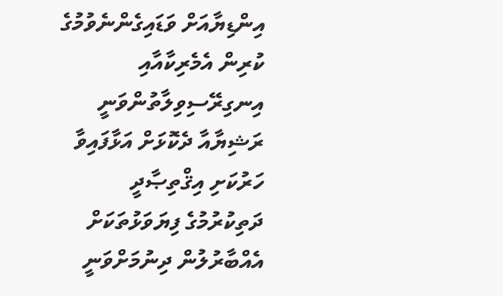އިންޑިޔާއަށް ވަޑައިގެންނެވުމުގެ ކުރިން އެމެރިކާއާއި އިނގިރޭސިވިލާތުންވަނީ ރަޝިޔާއާ ދެކޮޅަށް އަޅާފައިވާ ހަރުކަށި އިޤްތިޞާދީ ދަތިކުރުމުގެ ފިޔަވަޅުތަކަށް އެއްބާރުލުން ދިނުމަށްވަނީ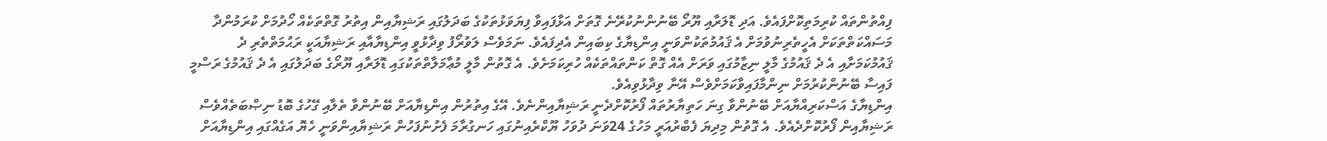ފިއްތުންތައް ކުރިމަތިކޮށްފައެވެ. އަދި ޑޮލަރާއި ޔޫރޯ ބޭނުންނުކުރޭނެ ގޮތަށް އަޅާފައިވާ ފިޔަވަޅުތަކުގެ ބަދަލުގައި ރަޝިޔާއިން އިތުރު ގޮތްތަކެއް ހޯދުމަށް ކުރަމުންދާ މަސައްކަތްތަކަށް އެހީތެރިނުވުމަށް އެ ޤައުމުތަކުންވަނީ އިންޑިޔާގެ ކިބައިން އެދިފައެވެ. ނަމަވެސް ލަވުރޯފު ވިދާޅުވީ އިންޑިޔާއާއި ރަޝިޔާއަކީ ރަޙުމަތްތެރި ދެ ޤައުމުކަމަށާއި އެ ދެ ޤައުމުގެ މާލީ ނިޒާމުގައި ވަރަށް އެއް ގޮތް ކަންތައްތަކެއް ހުރިކަމަށެވެ. އެ ގޮތުން މާލީ މުޢާމަލާތްތަކުގައި ޑޮލަރާއި ޔޫރޯގެ ބަދަލުގައި އެ ދެ ޤައުމުގެ ރަސްމީ ފައިސާ ބޭނުންކުރުމަށް ނިންމާފައިވާކަމަށްވެސް އޭނާ ވިދާޅުވިއެވެ.
އިންޑިޔާގެ އަސްކަރިއްޔާއަށް ބޭނުންވާ ގިނަ ހަތިޔާރުތައް ފޯރުކޮށްދެނީ ރަޝިޔާއިންނެވެ. އޭގެ އިތުރުން އިންޑިޔާއަށް ބޭނުންވާ ތެލާއި ގޭހުގެ ބޮޑު ނިޞްބަތެއްވެސް ރަޝިޔާއިން ފޯރުކޮށްދެއެވެ. އެ ގޮތުން މިދިޔަ ފެބްރުއަރީ މަހުގެ 24ވަނަ ދުވަހު ޔޫކްރެއިނުގައި ހަނގުރާމަ ފެށުނުފަހުން ރަޝިޔާއިންވަނީ ހެޔޮ އަގެއްގައި އިންޑިޔާއަށް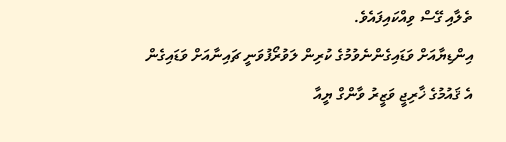ތެލާއި ގޭސް ވިއްކައިފައެވެ.
އިންޑިޔާއަށް ވަޑައިގެންނެވުމުގެ ކުރިން ލަވުރޯފުވަނީ ޗައިނާއަށް ވަޑައިގެން އެ ޤައުމުގެ ޚާރިޖީ ވަޒީރު ވާންގް ޔީއާ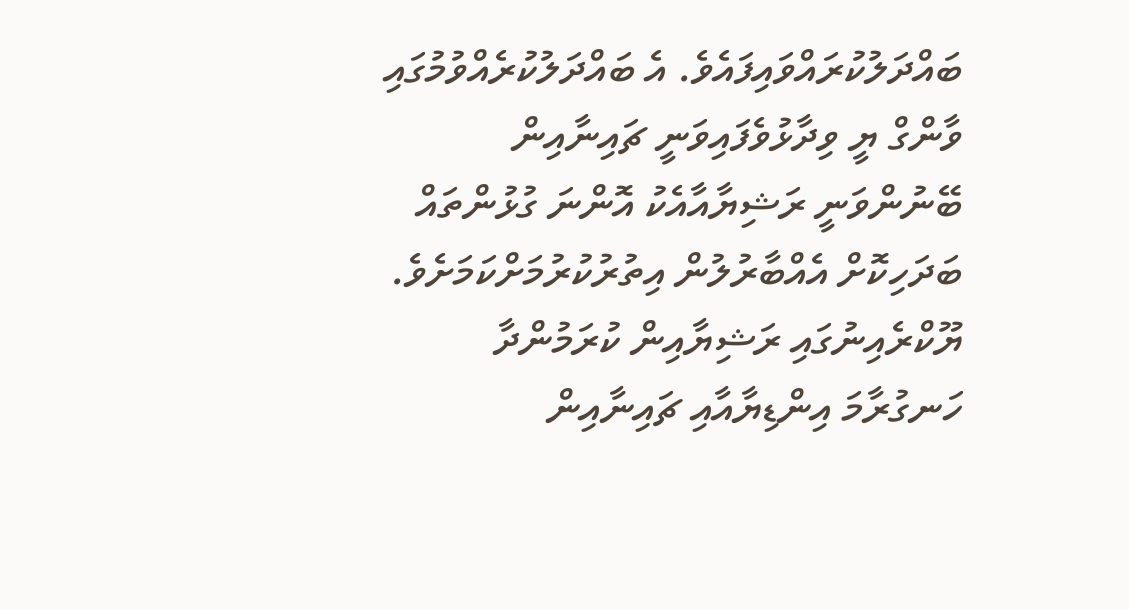ބައްދަލުކުރައްވައިފައެވެ. އެ ބައްދަލުކުރެއްވުމުގައި ވާންގް ޔީ ވިދާޅުވެފައިވަނީ ޗައިނާއިން ބޭނުންވަނީ ރަޝިޔާއާއެކު އޮންނަ ގުޅުންތައް ބަދަހިކޮށް އެއްބާރުލުން އިތުރުކުރުމަށްކަމަށެވެ.
ޔޫކްރެއިނުގައި ރަޝިޔާއިން ކުރަމުންދާ ހަނގުރާމަ އިންޑިޔާއާއި ޗައިނާއިން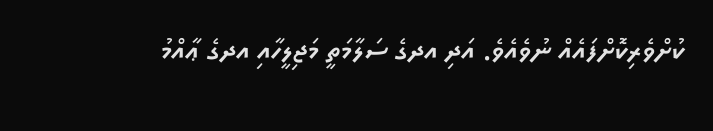ކުށްވެރިކޮށްފައެއް ނުވެއެވެ. އަދި އދގެ ސަލާމަތީ މަޖިލީހާއި އދގެ ޢާއްމު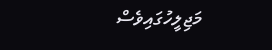މަޖިލީހުގައިވެސް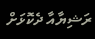ރަޝިޔާއާ ދެކޮޅަށް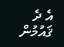އެ ދެ ޤައުމުން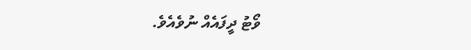ވޯޓު ދީފައެއް ނުވެއެވެ.